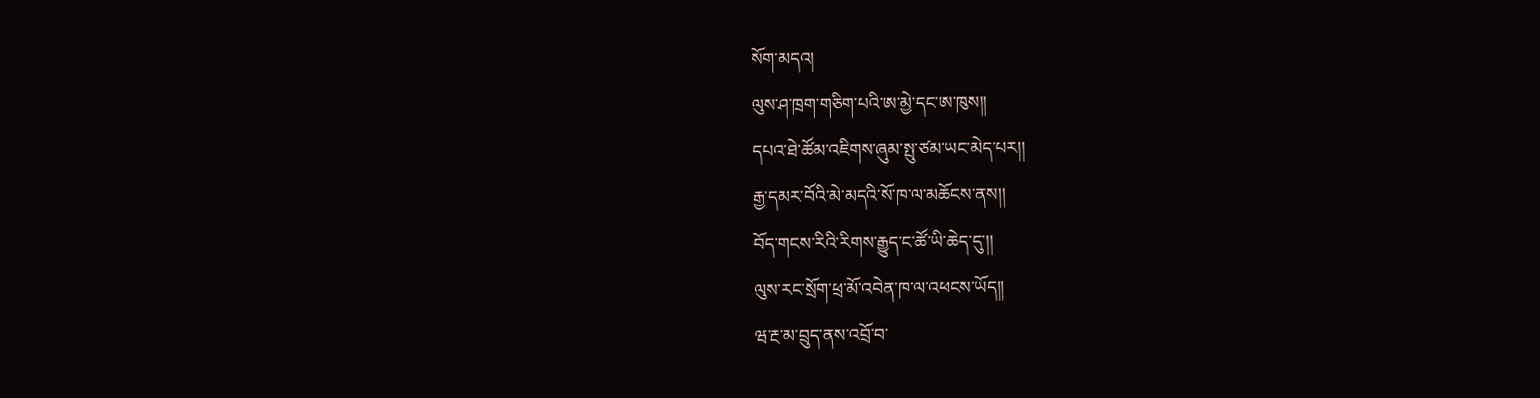སོག་མདའ།
ལུས་ཤ་ཁྲག་གཅིག་པའི་ཨ་མྱེ་དང་ཨ་ཁུས།།
དཔའ་ཐེ་ཚོམ་འཇིགས་ཞུམ་སྤུ་ཙམ་ཡང་མེད་པར།།
རྒྱ་དམར་བོའི་མེ་མདའི་སོ་ཁ་ལ་མཆོངས་ནས།།
བོད་གངས་རིའི་རིགས་རྒྱུད་ང་ཚོ་ཡི་ཆེད་དུ་།།
ལུས་རང་སྲོག་ཕྲ་མོ་འབེན་ཁ་ལ་འཕངས་ཡོད།།
ཝ་རྔ་མ་བྲུད་ནས་འབྲོ་བ་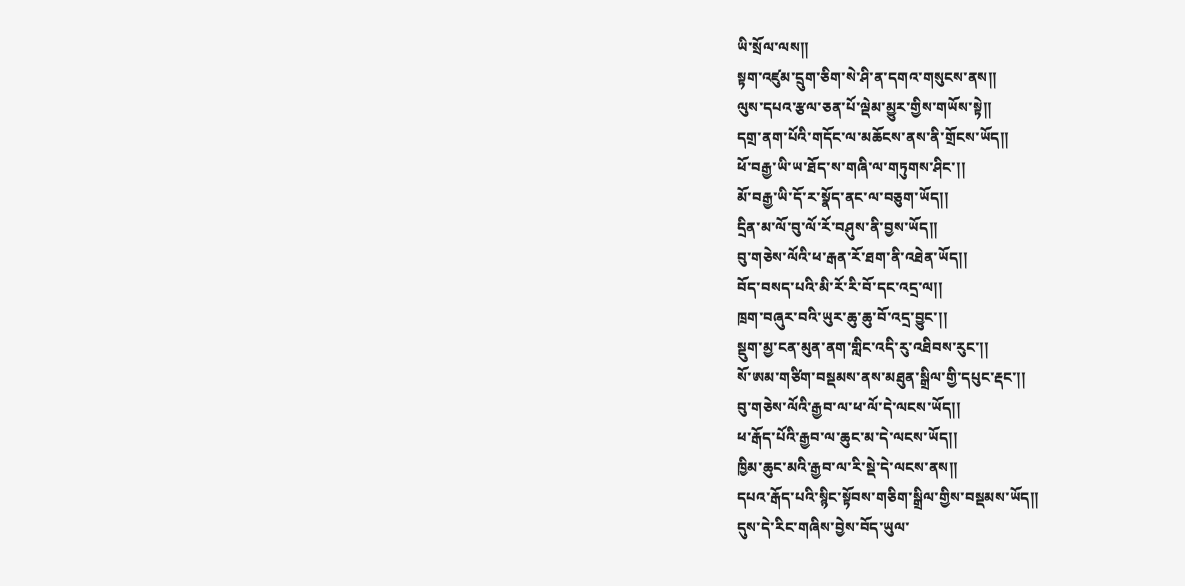ཡི་སྲོལ་ལས།།
སྟག་འཛུམ་དྲུག་ཅིག་སེ་ཤི་ན་དགའ་གསུངས་ནས།།
ལུས་དཔའ་རྩལ་ཅན་པོ་ལྡེམ་མྱུར་གྱིས་གཡོས་སྟེ།།
དགྲ་ནག་པོའི་གདོང་ལ་མཆོངས་ནས་ནི་གྲོངས་ཡོད།།
ཕོ་བརྒྱ་ཡི་ཡ་ཐོད་ས་གཞི་ལ་གཏུགས་ཤིང་།།
མོ་བརྒྱ་ཡི་དོ་ར་སྣོད་ནང་ལ་བཅུག་ཡོད།།
དྲིན་མ་ལོ་བུ་ལོ་རོ་བཤུས་ནི་བྱས་ཡོད།།
བུ་གཅེས་ལོའི་ཕ་རྒན་རོ་ཐག་ནི་འཐེན་ཡོད།།
བོད་བསད་པའི་མི་རོ་རི་བོ་དང་འདྲ་ལ།།
ཁྲག་བཞུར་བའི་ཡུར་ཆུ་ཆུ་བོ་འདྲ་བྱུང་།།
སྡུག་མྱ་ངན་མུན་ནག་གླིང་འདི་རུ་འཐིབས་རུང་།།
སོ་ཨམ་གཙིག་བསྡམས་ནས་མཐུན་སྒྲིལ་གྱི་དཔུང་རྡང་།།
བུ་གཅེས་ལོའི་རྒྱབ་ལ་ཕ་ལོ་དེ་ལངས་ཡོད།།
ཕ་རྒོད་པོའི་རྒྱབ་ལ་ཆུང་མ་དེ་ལངས་ཡོད།།
ཁྱིམ་ཆུང་མའི་རྒྱབ་ལ་རི་སྡེ་དེ་ལངས་ནས།།
དཔའ་རྒོད་པའི་སྙིང་སྟོབས་གཅིག་སྒྲིལ་གྱིས་བསྡམས་ཡོད།།
དུས་དེ་རིང་གཞིས་བྱེས་བོད་ཡུལ་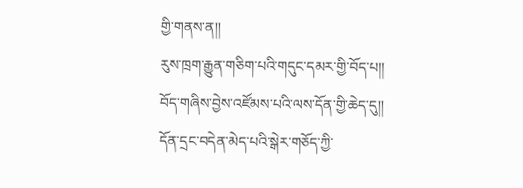གྱི་གནས་ན།།
རུས་ཁྲག་རྒྱུན་གཅིག་པའི་གདུང་དམར་གྱི་བོད་པ།།
བོད་གཞིས་བྱེས་འཛོམས་པའི་ལས་དོན་གྱི་ཆེད་དུ།།
དོན་དྲང་བདེན་མེད་པའི་སྒེར་གཅོད་ཀྱི་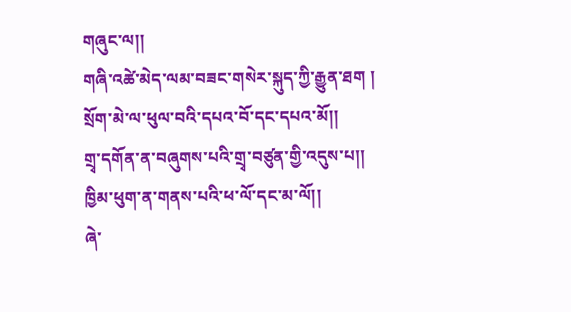གཞུང་ལ།།
གཞི་འཚེ་མེད་ལམ་བཟང་གསེར་སྐུད་ཀྱི་རྒྱུན་ཐག །
སྲོག་མེ་ལ་ཕུལ་བའི་དཔའ་བོ་དང་དཔའ་མོ།།
གྲྭ་དགོན་ན་བཞུགས་པའི་གྲྭ་བཙུན་གྱི་འདུས་པ།།
ཁྱིམ་ཕུག་ན་གནས་པའི་ཕ་ལོ་དང་མ་ལོ།།
ཞེ་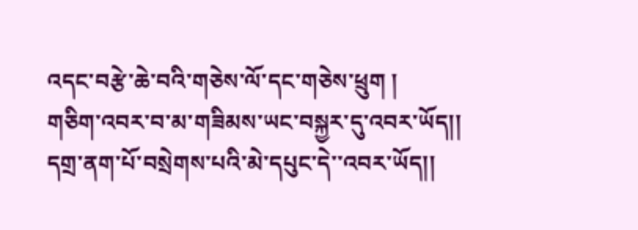འདང་བརྩེ་ཆེ་བའི་གཅེས་ལོ་དང་གཅེས་ཕྲུག །
གཅིག་འབར་བ་མ་གཟིམས་ཡང་བསྐྱར་དུ་འབར་ཡོད།།
དགྲ་ནག་པོ་བསྲེགས་པའི་མེ་དཔུང་དེ་་འབར་ཡོད།།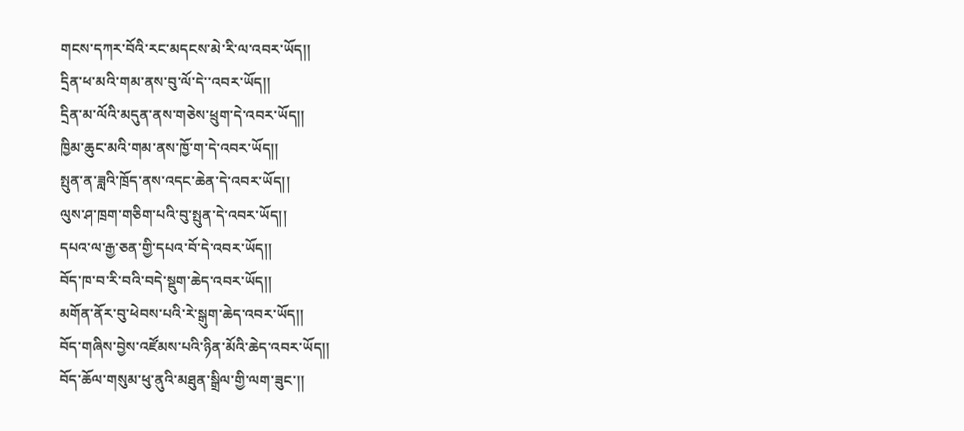གངས་དཀར་བོའི་རང་མདངས་མེ་རི་ལ་འབར་ཡོད།།
དྲིན་ཕ་མའི་གམ་ནས་བུ་ལོ་དེ་་འབར་ཡོད།།
དྲིན་མ་ལོའི་མདུན་ནས་གཅེས་ཕྲུག་དེ་འབར་ཡོད།།
ཁྱིམ་ཆུང་མའི་གམ་ནས་ཁྱོ་ག་དེ་འབར་ཡོད།།
སྤུན་ན་ཟླའི་ཁྲོད་ནས་འདང་ཆེན་དེ་འབར་ཡོད།།
ལུས་ཤ་ཁྲག་གཅིག་པའི་བུ་སྤུན་དེ་འབར་ཡོད།།
དཔའ་ལ་རྒྱ་ཅན་གྱི་དཔའ་བོ་དེ་འབར་ཡོད།།
བོད་ཁ་བ་རི་བའི་བདེ་སྡུག་ཆེད་འབར་ཡོད།།
མགོན་ནོར་བུ་ཕེབས་པའི་རེ་སྒུག་ཆེད་འབར་ཡོད།།
བོད་གཞིས་བྱེས་འཛོམས་པའི་ཉིན་མོའི་ཆེད་འབར་ཡོད།།
བོད་ཆོལ་གསུམ་ཕུ་ནུའི་མཐུན་སྒྲིལ་གྱི་ལག་ཟུང་།།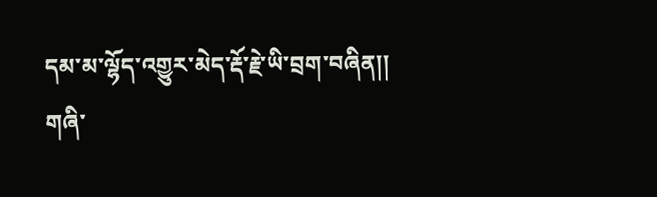དམ་མ་ལྷོད་འགྱུར་མེད་རྡོ་རྗེ་ཡི་བྲག་བཞིན།།
གཞི་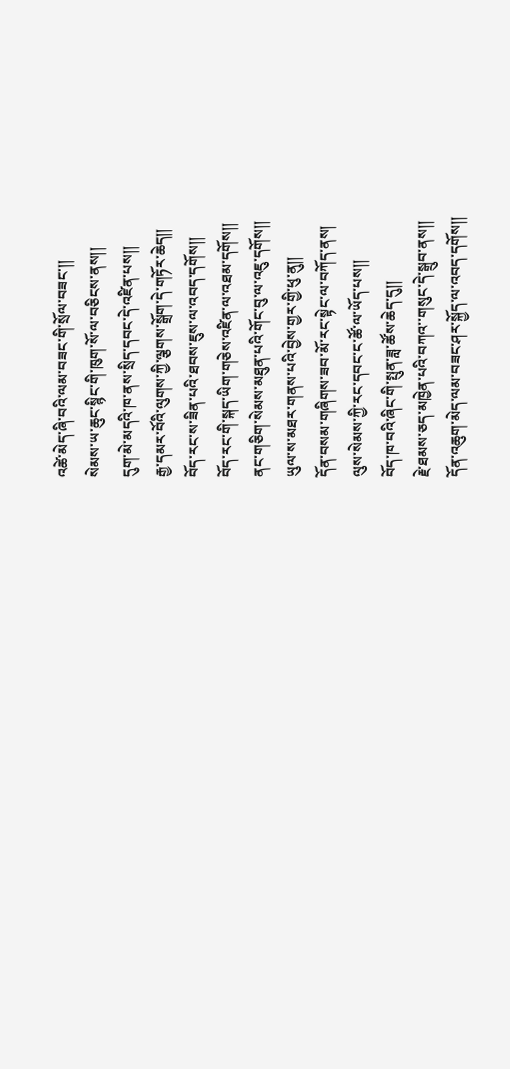འཚེ་མེད་ཞི་བའི་ལམ་བཟང་གི་སྲོལ་བཟང་།།
སེམས་ཡ་ཆུང་སྙིང་གི་ཁུག་སོ་ལ་བཅིངས་ནས།།
དུག་མེ་མདའི་ཁ་ནས་སྲིད་དབང་དེ་འཛིན་པས།།
རྒྱ་དམར་བོའི་ལུགས་ཀྱི་ལྕགས་སྒྲོག་དེ་གཏོར་ཆེད།།
བོད་རང་ས་ཟིན་པའི་ཐབས་ཇུས་ལ་འབད་དགོས།།
བོད་རང་གི་སྐད་ཡིག་གཅེས་འཛིན་ལ་འཐམ་དགོས།།
ནང་གཅིག་སེམས་མཐུན་པའི་གོང་བུ་ལ་འཇུ་དགོས།།
ཡུལ་ས་མཐར་གནས་པའི་བྱེས་གྱར་གྱི་ཕུ་ནུ།།
དོན་བསམ་གཞིགས་ཟབ་མོ་རང་སྟེང་ལ་བཀོད་ནས།
ལུས་སེམས་ཀྱི་རང་དབང་ང་ཚོ་ལ་ཡོད་པས།།
བོད་ཁ་བའི་ཞིང་གི་སྤུན་ཟླ་ཚོས་ཆེད་དུ།།
རྗེ་ཐམས་ཅད་མཁྱེན་པའི་བཀའ་་གསུང་དེ་སྒྲུབ་ནས།།
དོན་འཆུག་མེད་ལམ་བཟང་ཤར་སྐྱོད་ལ་འབད་དགོས།།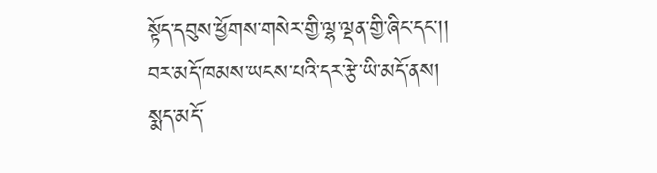སྟོད་དབུས་ཕྱོགས་གསེར་གྱི་ལྷ་ལྡན་གྱི་ཞིང་དང་།།
བར་མདོ་ཁམས་ཡངས་པའི་དར་རྩེ་ཡི་མདོ་ནས།
སྨད་མདོ་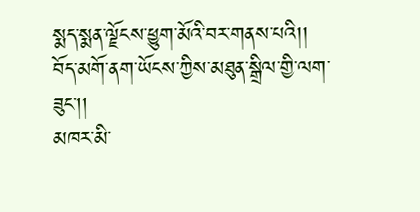སྨད་སྨན་ལྗོངས་ཕྱུག་མོའི་བར་གནས་པའི།།
བོད་མགོ་ནག་ཡོངས་ཀྱིས་མཐུན་སྒྲིལ་གྱི་ལག་ཟུང་།།
མཁར་མི་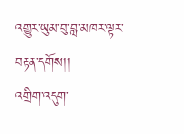འགྱུར་ཡུམ་བུ་བླ་མཁར་ལྟར་བརྟན་དགོས།།
འགྲིག་འདུག་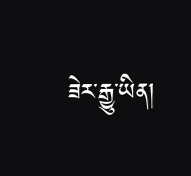ཟེར་རྒྱུ་ཡིན།